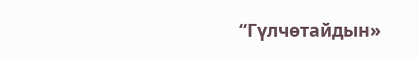“Гүлчөтайдын»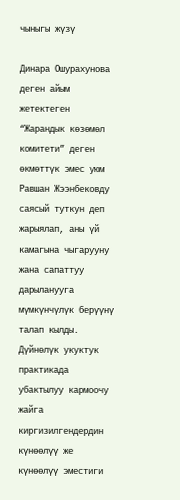чыныгы жүзү

Динара Ошурахунова деген айым жетектеген “Жарандык көзөмөл комитети” деген өкмөттүк эмес уюм Равшан Жээнбековду саясый туткун деп жарыялап, аны үй камагына чыгарууну жана сапаттуу дарыланууга мүмкүнчүлүк берүүнү талап кылды. Дүйнөлүк укуктук практикада убактылуу кармоочу жайга киргизилгендердин күнөөлүү же күнөөлүү эместиги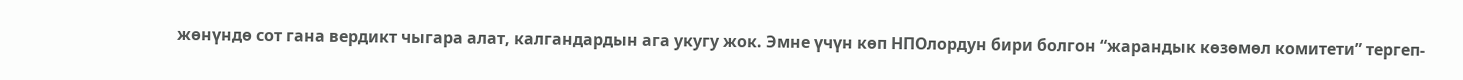жөнүндө сот гана вердикт чыгара алат, калгандардын ага укугу жок. Эмне үчүн көп НПОлордун бири болгон “жарандык көзөмөл комитети” тергеп-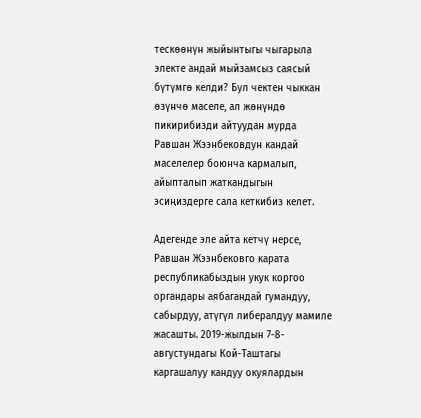тескөөнүн жыйынтыгы чыгарыла электе андай мыйзамсыз саясый бүтүмгө келди? Бул чектен чыккан өзүнчө маселе, ал жөнүндө пикирибизди айтуудан мурда Равшан Жээнбековдун кандай маселелер боюнча кармалып, айыпталып жаткандыгын эсиңиздерге сала кеткибиз келет.

Адегенде эле айта кетчү нерсе, Равшан Жээнбековго карата республикабыздын укук коргоо органдары аябагандай гумандуу, сабырдуу, атүгүл либералдуу мамиле жасашты. 2019-жылдын 7-8-августундагы Кой-Таштагы каргашалуу кандуу окуялардын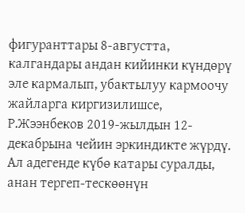фигуранттары 8-августта, калгандары андан кийинки күндөрү эле кармалып, убактылуу кармоочу жайларга киргизилишсе, Р.Жээнбеков 2019-жылдын 12- декабрына чейин эркиндикте жүрдү. Ал адегенде күбө катары суралды, анан тергеп-тескөөнүн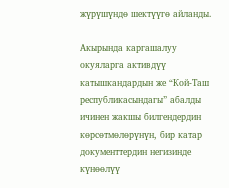жүрүшүндө шектүүгө айланды.

Акырында каргашалуу окуяларга активдүү катышкандардын же “Кой-Таш республикасындагы” абалды ичинен жакшы билгендердин көрсөтмөлөрүнүн, бир катар документтердин негизинде күнөөлүү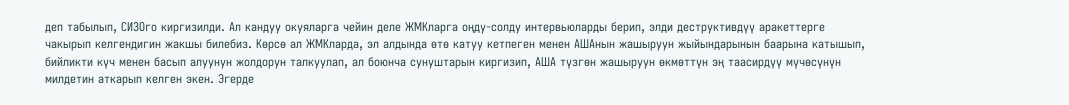деп табылып, СИЗОго киргизилди. Ал кандуу окуяларга чейин деле ЖМКларга оңду-солду интервьюларды берип, элди деструктивдүү аракеттерге чакырып келгендигин жакшы билебиз. Көрсө ал ЖМКларда, эл алдында өтө катуу кетпеген менен АШАнын жашыруун жыйындарынын баарына катышып, бийликти күч менен басып алуунун жолдорун талкуулап, ал боюнча сунуштарын киргизип, АША түзгөн жашыруун өкмөттүн эң таасирдүү мүчөсүнүн милдетин аткарып келген экен. Эгерде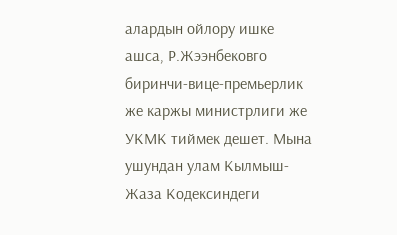алардын ойлору ишке ашса, Р.Жээнбековго биринчи-вице-премьерлик же каржы министрлиги же УКМК тиймек дешет. Мына ушундан улам Кылмыш-Жаза Кодексиндеги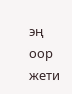эң оор жети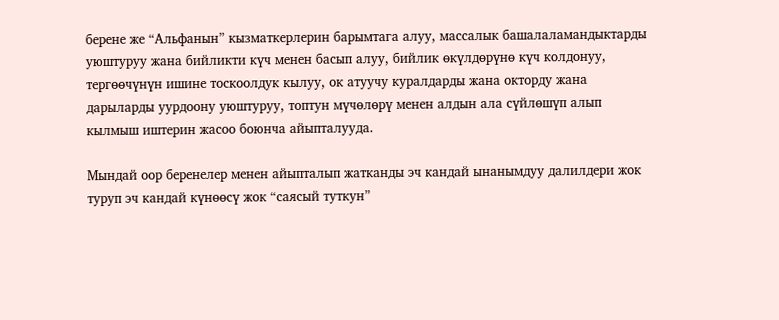берене же “Альфанын” кызматкерлерин барымтага алуу, массалык башалаламандыктарды уюштуруу жана бийликти күч менен басып алуу, бийлик өкүлдөрүнө күч колдонуу, тергөөчүнүн ишине тоскоолдук кылуу, ок атуучу куралдарды жана окторду жана дарыларды уурдоону уюштуруу, топтун мүчөлөрү менен алдын ала сүйлөшүп алып кылмыш иштерин жасоо боюнча айыпталууда.

Мындай оор беренелер менен айыпталып жатканды эч кандай ынанымдуу далилдери жок туруп эч кандай күнөөсү жок “саясый туткун”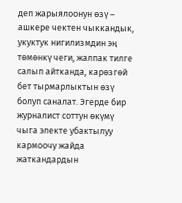деп жарыялоонун өзү – ашкере чектен чыккандык, укуктук нигилизмдин эң төмөнкү чеги, жалпак тилге салып айтканда, карөзгөй бет тырмарлыктын өзү болуп саналат. Эгерде бир журналист соттун өкүмү чыга электе убактылуу кармоочу жайда жаткандардын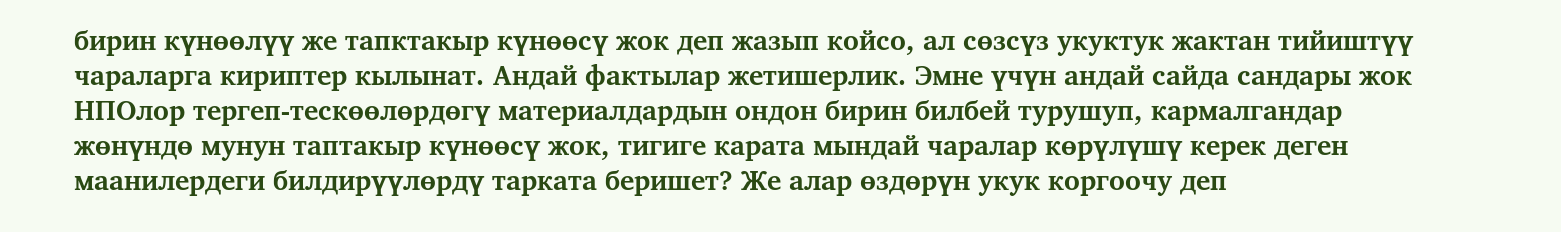бирин күнөөлүү же тапктакыр күнөөсү жок деп жазып койсо, ал сөзсүз укуктук жактан тийиштүү чараларга кириптер кылынат. Андай фактылар жетишерлик. Эмне үчүн андай сайда сандары жок НПОлор тергеп-тескөөлөрдөгү материалдардын ондон бирин билбей турушуп, кармалгандар жөнүндө мунун таптакыр күнөөсү жок, тигиге карата мындай чаралар көрүлүшү керек деген маанилердеги билдирүүлөрдү тарката беришет? Же алар өздөрүн укук коргоочу деп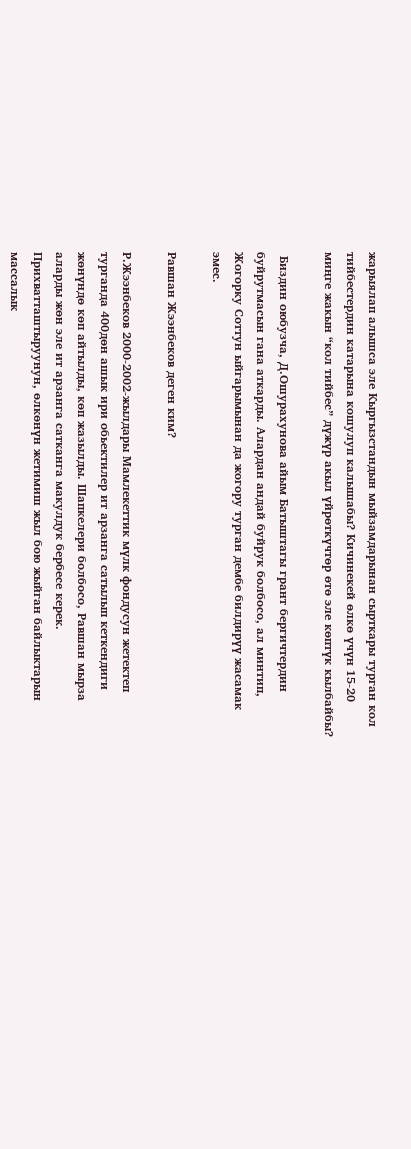жарыялап алышса эле Кыргызстандын мыйзамдарынан сырткары турган кол тийбестердин катарына кошулуп калышабы? Кичинекей өлкө үчүн 15-20 миңге жакын “кол тийбес” дүжүр акыл үйрөткүчтөр өтө эле көптүк кылбайбы?

 Биздин оюбузча, Д.Ошурахунова айым Батыштагы грант бергичтердин буйрутмасын гана аткарды. Алардан андай буйрук болбосо, ал минтип, Жогорку Соттун ыйгарымынан да жогору турган дембе билдирүү жасамак эмес.

Равшан Жээнбеков деген ким?

Р.Жээнбеков 2000-2002-жылдары Мамлекеттик мүлк фондусун жетектеп турганда 400дөн ашык ири обьектилер ит арзанга сатылып кеткендиги жөнүндө көп айтылды, көп жазылды. Шапкелери болбосо, Равшан мырза аларды жөн эле ит арзанга сатканга макулдук бербесе керек. Прихватташтыруунун, өлкөнүн жетимиш жыл бою жыйган байлыктарын массалык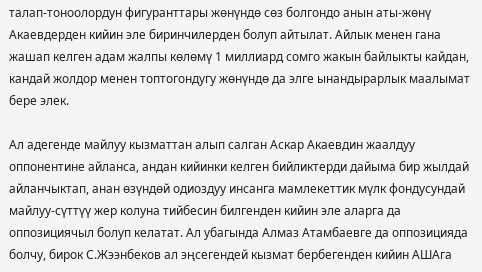талап-тоноолордун фигуранттары жөнүндө сөз болгондо анын аты-жөнү Акаевдерден кийин эле биринчилерден болуп айтылат. Айлык менен гана жашап келген адам жалпы көлөмү 1 миллиард сомго жакын байлыкты кайдан, кандай жолдор менен топтогондугу жөнүндө да элге ынандырарлык маалымат бере элек.

Ал адегенде майлуу кызматтан алып салган Аскар Акаевдин жаалдуу оппонентине айланса, андан кийинки келген бийликтерди дайыма бир жылдай айланчыктап, анан өзүндөй одиоздуу инсанга мамлекеттик мүлк фондусундай майлуу-сүттүү жер колуна тийбесин билгенден кийин эле аларга да оппозициячыл болуп келатат. Ал убагында Алмаз Атамбаевге да оппозицияда болчу, бирок С.Жээнбеков ал эңсегендей кызмат бербегенден кийин АШАга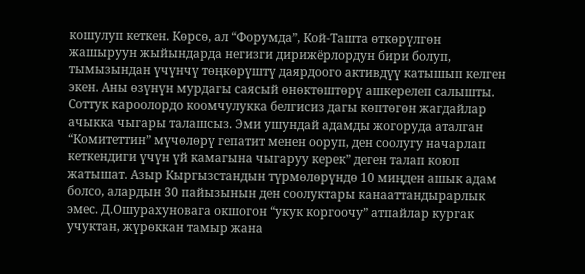кошулуп кеткен. Көрсө, ал “Форумда”, Кой-Ташта өткөрүлгөн жашыруун жыйындарда негизги дирижёрлордун бири болуп, тымызындан үчүнчү төңкөрүштү даярдоого активдүү катышып келген экен. Аны өзүнүн мурдагы саясый өнөктөштөрү ашкерелеп салышты. Соттук кароолордо коомчулукка белгисиз дагы көптөгөн жагдайлар ачыкка чыгары талашсыз. Эми ушундай адамды жогоруда аталган “Комитеттин” мүчөлөрү гепатит менен ооруп, ден соолугу начарлап кеткендиги үчүн үй камагына чыгаруу керек” деген талап коюп жатышат. Азыр Кыргызстандын түрмөлөрүндө 10 миңден ашык адам болсо, алардын 30 пайызынын ден соолуктары канааттандырарлык эмес. Д.Ошурахуновага окшогон “укук коргоочу” атпайлар кургак учуктан, жүрөккан тамыр жана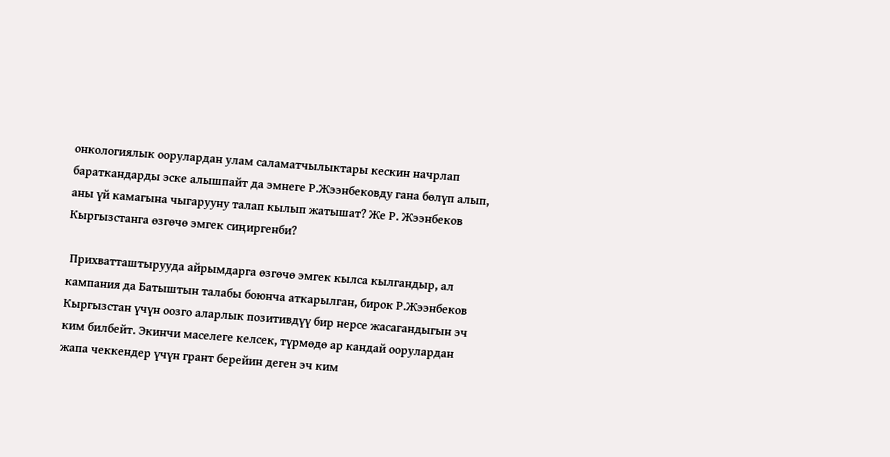онкологиялык оорулардан улам саламатчылыктары кескин начрлап бараткандарды эске алышпайт да эмнеге Р.Жээнбековду гана бөлүп алып, аны үй камагына чыгарууну талап кылып жатышат? Же Р. Жээнбеков Кыргызстанга өзгөчө эмгек сиңиргенби?

 Прихватташтырууда айрымдарга өзгөчө эмгек кылса кылгандыр, ал кампания да Батыштын талабы боюнча аткарылган, бирок Р.Жээнбеков Кыргызстан үчүн оозго аларлык позитивдүү бир нерсе жасагандыгын эч ким билбейт. Экинчи маселеге келсек, түрмөдө ар кандай оорулардан жапа чеккендер үчүн грант берейин деген эч ким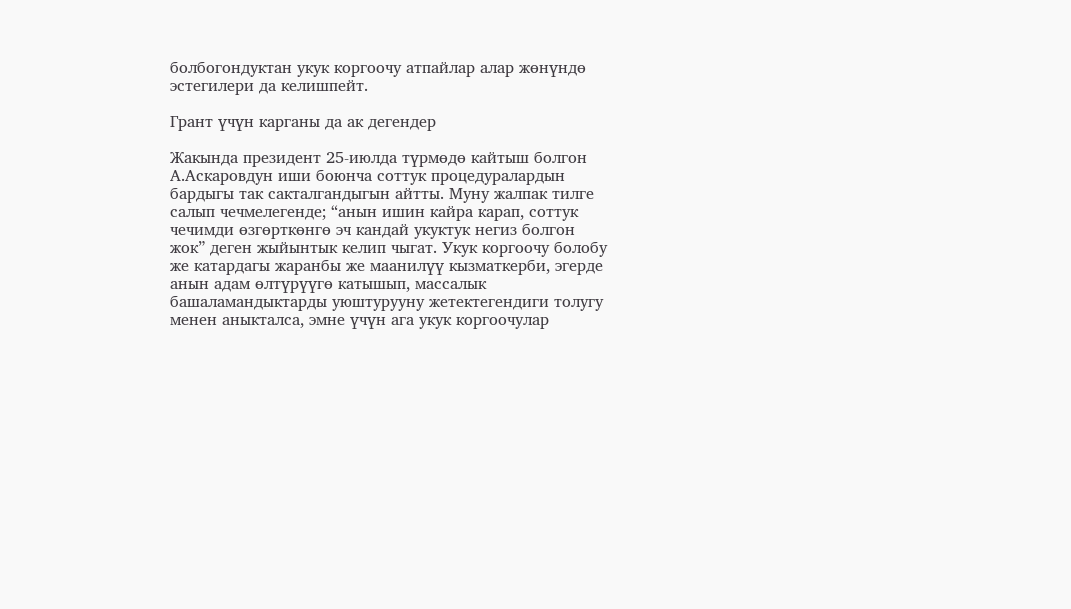болбогондуктан укук коргоочу атпайлар алар жөнүндө эстегилери да келишпейт.

Грант үчүн карганы да ак дегендер

Жакында президент 25-июлда түрмөдө кайтыш болгон А.Аскаровдун иши боюнча соттук процедуралардын бардыгы так сакталгандыгын айтты. Муну жалпак тилге салып чечмелегенде; “анын ишин кайра карап, соттук чечимди өзгөрткөнгө эч кандай укуктук негиз болгон жок” деген жыйынтык келип чыгат. Укук коргоочу болобу же катардагы жаранбы же маанилүү кызматкерби, эгерде анын адам өлтүрүүгө катышып, массалык башаламандыктарды уюштурууну жетектегендиги толугу менен аныкталса, эмне үчүн ага укук коргоочулар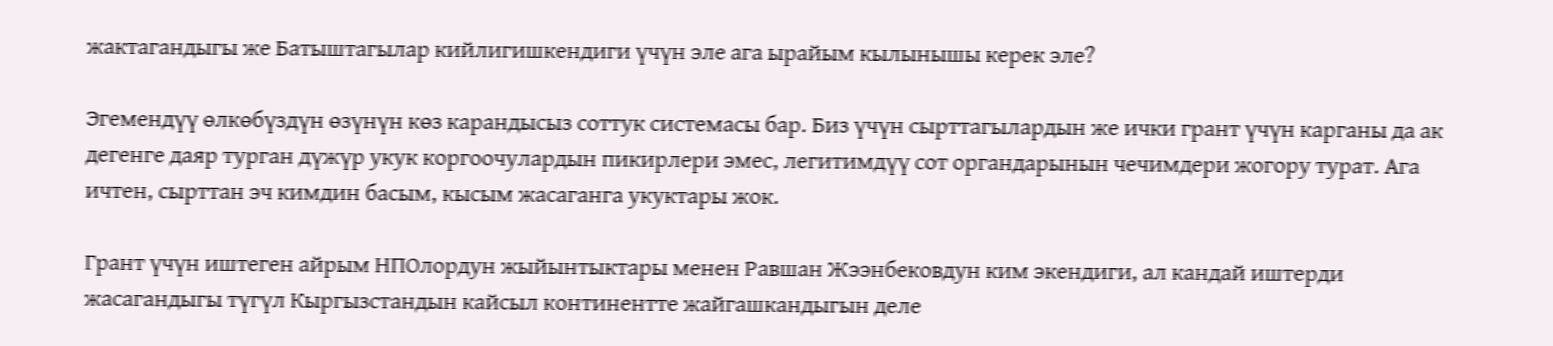жактагандыгы же Батыштагылар кийлигишкендиги үчүн эле ага ырайым кылынышы керек эле?

Эгемендүү өлкөбүздүн өзүнүн көз карандысыз соттук системасы бар. Биз үчүн сырттагылардын же ички грант үчүн карганы да ак дегенге даяр турган дүжүр укук коргоочулардын пикирлери эмес, легитимдүү сот органдарынын чечимдери жогору турат. Ага ичтен, сырттан эч кимдин басым, кысым жасаганга укуктары жок.

Грант үчүн иштеген айрым НПОлордун жыйынтыктары менен Равшан Жээнбековдун ким экендиги, ал кандай иштерди жасагандыгы түгүл Кыргызстандын кайсыл континентте жайгашкандыгын деле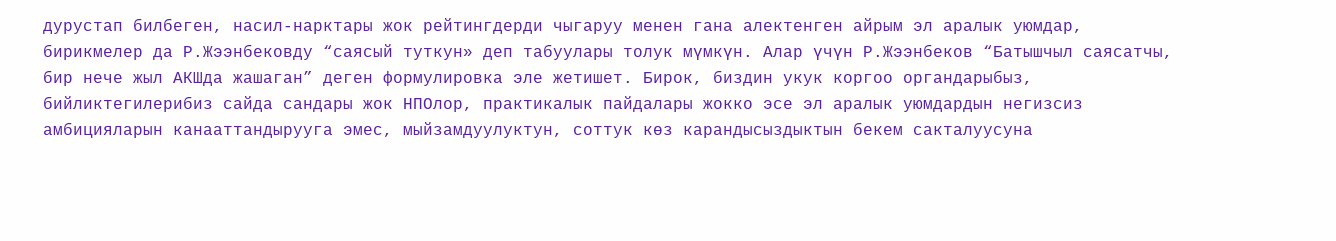дурустап билбеген, насил-нарктары жок рейтингдерди чыгаруу менен гана алектенген айрым эл аралык уюмдар, бирикмелер да Р.Жээнбековду “саясый туткун» деп табуулары толук мүмкүн. Алар үчүн Р.Жээнбеков “Батышчыл саясатчы, бир нече жыл АКШда жашаган” деген формулировка эле жетишет. Бирок, биздин укук коргоо органдарыбыз, бийликтегилерибиз сайда сандары жок НПОлор, практикалык пайдалары жокко эсе эл аралык уюмдардын негизсиз амбицияларын канааттандырууга эмес, мыйзамдуулуктун, соттук көз карандысыздыктын бекем сакталуусуна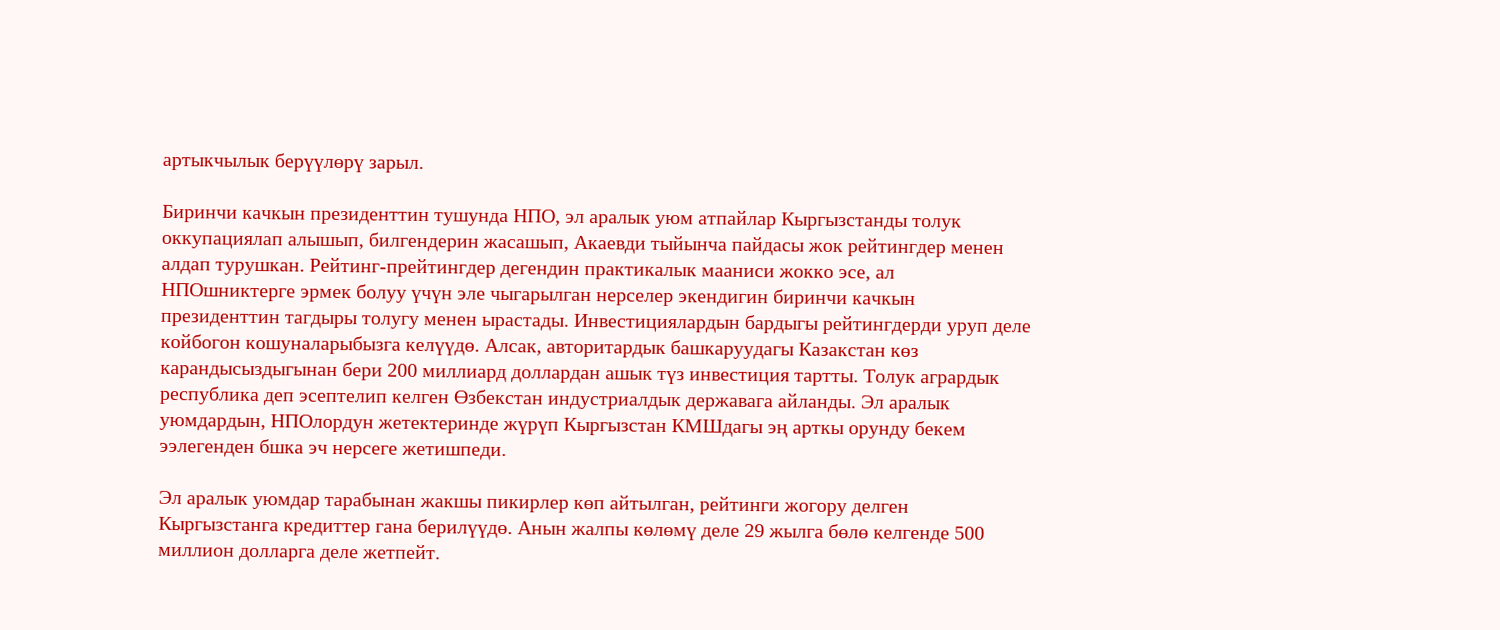артыкчылык берүүлөрү зарыл.

Биринчи качкын президенттин тушунда НПО, эл аралык уюм атпайлар Кыргызстанды толук оккупациялап алышып, билгендерин жасашып, Акаевди тыйынча пайдасы жок рейтингдер менен алдап турушкан. Рейтинг-прейтингдер дегендин практикалык мааниси жокко эсе, ал НПОшниктерге эрмек болуу үчүн эле чыгарылган нерселер экендигин биринчи качкын президенттин тагдыры толугу менен ырастады. Инвестициялардын бардыгы рейтингдерди уруп деле койбогон кошуналарыбызга келүүдө. Алсак, авторитардык башкаруудагы Казакстан көз карандысыздыгынан бери 200 миллиард доллардан ашык түз инвестиция тартты. Толук агрардык республика деп эсептелип келген Өзбекстан индустриалдык державага айланды. Эл аралык уюмдардын, НПОлордун жетектеринде жүрүп Кыргызстан КМШдагы эң арткы орунду бекем ээлегенден бшка эч нерсеге жетишпеди.

Эл аралык уюмдар тарабынан жакшы пикирлер көп айтылган, рейтинги жогору делген Кыргызстанга кредиттер гана берилүүдө. Анын жалпы көлөмү деле 29 жылга бөлө келгенде 500 миллион долларга деле жетпейт.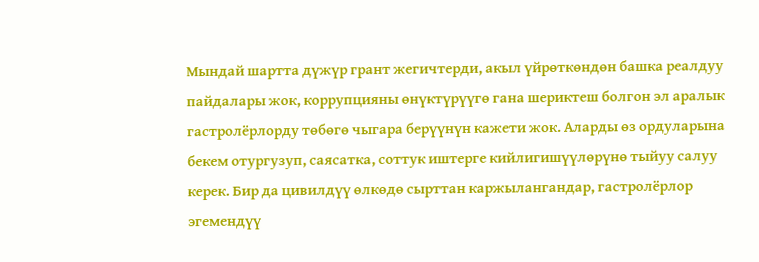Мындай шартта дүжүр грант жегичтерди, акыл үйрөткөндөн башка реалдуу пайдалары жок, коррупцияны өнүктүрүүгө гана шериктеш болгон эл аралык гастролёрлорду төбөгө чыгара берүүнүн кажети жок. Аларды өз ордуларына бекем отургузуп, саясатка, соттук иштерге кийлигишүүлөрүнө тыйуу салуу керек. Бир да цивилдүү өлкөдө сырттан каржылангандар, гастролёрлор эгемендүү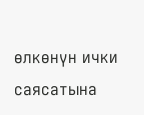өлкөнүн ички саясатына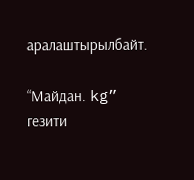аралаштырылбайт.

“Майдан. kg” гезити